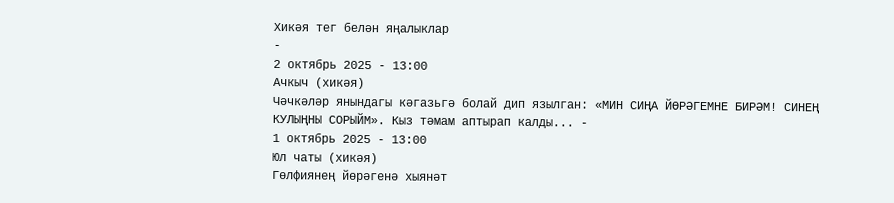Хикәя тег белән яңалыклар
-
2 октябрь 2025 - 13:00
Ачкыч (хикәя)
Чәчкәләр янындагы кәгазьгә болай дип язылган: «МИН СИҢА ЙӨРӘГЕМНЕ БИРӘМ! СИНЕҢ КУЛЫҢНЫ СОРЫЙМ». Кыз тәмам аптырап калды... -
1 октябрь 2025 - 13:00
Юл чаты (хикәя)
Гөлфиянең йөрәгенә хыянәт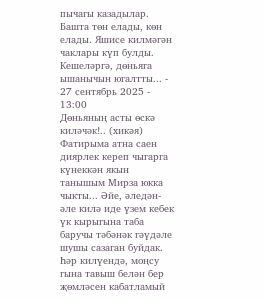пычагы казадылар. Башта төн елады, көн елады. Яшисе килмәгән чаклары күп булды. Кешеләргә, дөньяга ышанычын югалтты... -
27 сентябрь 2025 - 13:00
Дөньяның асты өскә киләчәк!.. (хикәя)
Фатирыма атна саен диярлек кереп чыгарга күнеккән якын танышым Мирза юкка чыкты... Әйе, әледән-әле килә иде үзем кебек үк кырыгына таба баручы тәбәнәк гәүдәле шушы сазаган буйдак. Һәр килүендә, моңсу гына тавыш белән бер җөмләсен кабатламый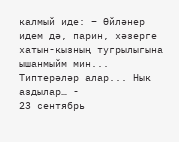калмый иде: − Өйләнер идем дә, парин, хәзерге хатын-кызның тугрылыгына ышанмыйм мин... Типтерәләр алар... Нык аздылар… -
23 сентябрь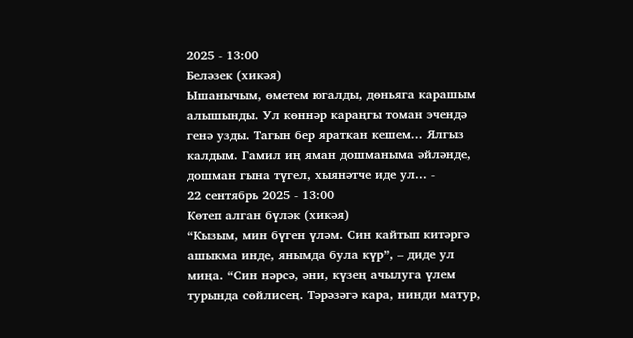2025 - 13:00
Беләзек (хикәя)
Ышанычым, өметем югалды, дөньяга карашым алышынды. Ул көннәр караңгы томан эчендә генә узды. Тагын бер яраткан кешем... Ялгыз калдым. Гамил иң яман дошманыма әйләнде, дошман гына түгел, хыянәтче иде ул... -
22 сентябрь 2025 - 13:00
Көтеп алган бүләк (хикәя)
“Кызым, мин бүген үләм. Син кайтып китәргә ашыкма инде, янымда була күр”, – диде ул миңа. “Син нәрсә, әни, күзең ачылуга үлем турында сөйлисең. Тәрәзәгә кара, нинди матур,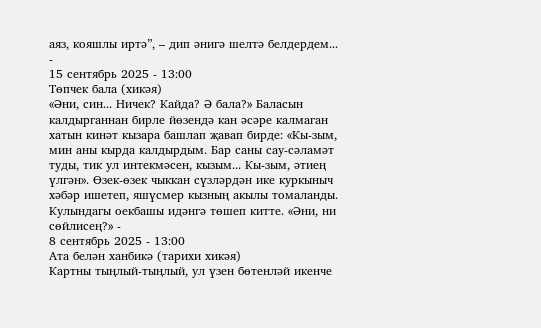аяз, кояшлы иртә”, – дип әнигә шелтә белдердем... -
15 сентябрь 2025 - 13:00
Төпчек бала (хикәя)
«Әни, син... Ничек? Кайда? Ә бала?» Баласын калдырганнан бирле йөзендә кан әсәре калмаган хатын кинәт кызара башлап җавап бирде: «Кы-зым, мин аны кырда калдырдым. Бар саны сау-сәламәт туды, тик ул интекмәсен, кызым... Кы-зым, әтиең үлгән». Өзек-өзек чыккан сүзләрдән ике куркыныч хәбәр ишетеп, яшүсмер кызның акылы томаланды. Кулындагы оекбашы идәнгә төшеп китте. «Әни, ни сөйлисең?» -
8 сентябрь 2025 - 13:00
Ата белән ханбикә (тарихи хикәя)
Картны тыңлый-тыңлый, ул үзен бөтенләй икенче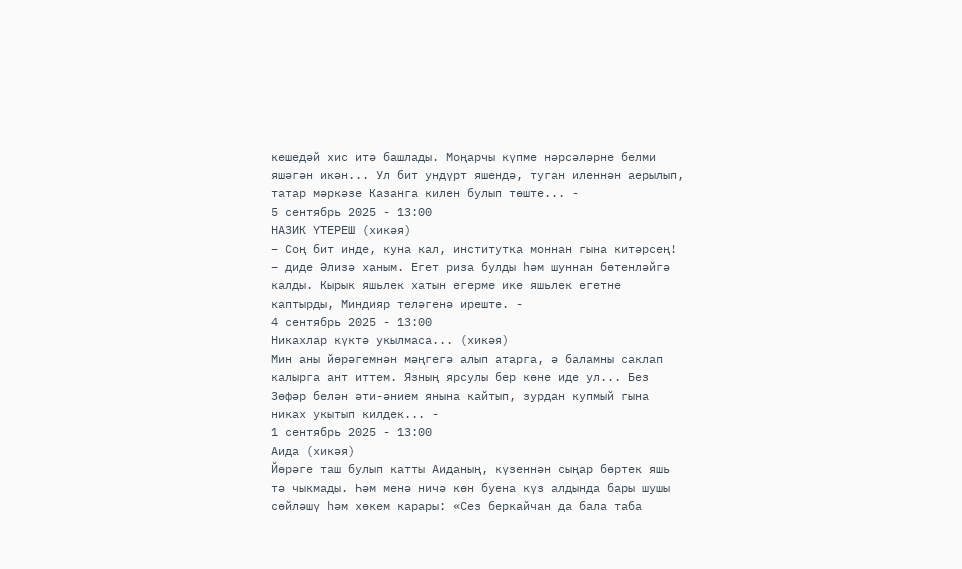кешедәй хис итә башлады. Моңарчы күпме нәрсәләрне белми яшәгән икән... Ул бит ундүрт яшендә, туган иленнән аерылып, татар мәркәзе Казанга килен булып төште... -
5 сентябрь 2025 - 13:00
НАЗИК ҮТЕРЕШ (хикәя)
– Соң бит инде, куна кал, институтка моннан гына китәрсең! – диде Әлизә ханым. Егет риза булды һәм шуннан бөтенләйгә калды. Кырык яшьлек хатын егерме ике яшьлек егетне каптырды, Миндияр теләгенә иреште. -
4 сентябрь 2025 - 13:00
Никахлар күктә укылмаса... (хикәя)
Мин аны йөрәгемнән мәңгегә алып атарга, ә баламны саклап калырга ант иттем. Язның ярсулы бер көне иде ул... Без Зөфәр белән әти-әнием янына кайтып, зурдан купмый гына никах укытып килдек... -
1 сентябрь 2025 - 13:00
Аида (хикәя)
Йөрәге таш булып катты Аиданың, күзеннән сыңар бөртек яшь тә чыкмады. Һәм менә ничә көн буена күз алдында бары шушы сөйләшү һәм хөкем карары: «Сез беркайчан да бала таба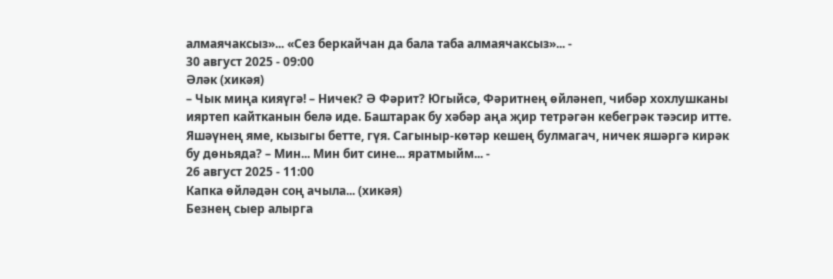алмаячаксыз»... «Сез беркайчан да бала таба алмаячаксыз»... -
30 август 2025 - 09:00
Әләк (хикәя)
– Чык миңа кияүгә! – Ничек? Ә Фәрит? Югыйсә, Фәритнең өйләнеп, чибәр хохлушканы ияртеп кайтканын белә иде. Баштарак бу хәбәр аңа җир тетрәгән кебегрәк тәэсир итте. Яшәүнең яме, кызыгы бетте, гүя. Сагыныр-көтәр кешең булмагач, ничек яшәргә кирәк бу дөньяда? – Мин... Мин бит сине... яратмыйм... -
26 август 2025 - 11:00
Капка өйләдән соң ачыла... (хикәя)
Безнең сыер алырга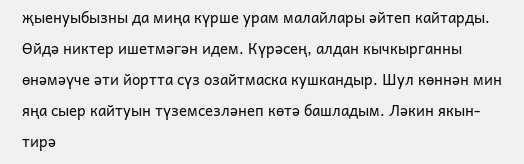җыенуыбызны да миңа күрше урам малайлары әйтеп кайтарды. Өйдә никтер ишетмәгән идем. Күрәсең, алдан кычкырганны өнәмәүче әти йортта сүз озайтмаска кушкандыр. Шул көннән мин яңа сыер кайтуын түземсезләнеп көтә башладым. Ләкин якын-тирә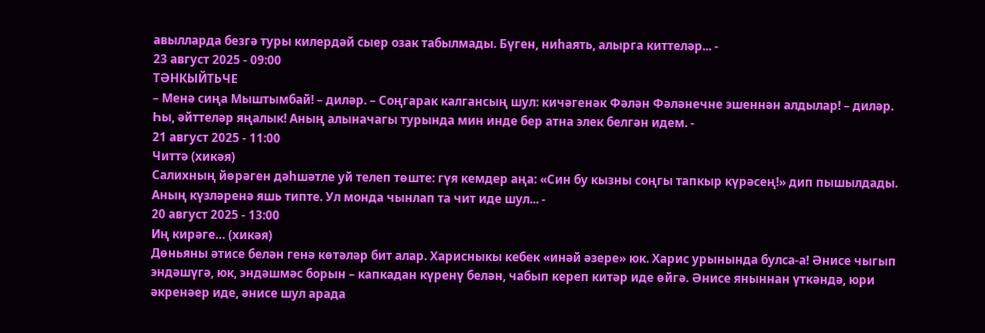авылларда безгә туры килердәй сыер озак табылмады. Бүген, ниһаять, алырга киттеләр... -
23 август 2025 - 09:00
ТӘНКЫЙТЬЧЕ
– Менә сиңа Мыштымбай! – диләр. – Соңгарак калгансың шул: кичәгенәк Фәлән Фәләнечне эшеннән алдылар! – диләр. Һы, әйттеләр яңалык! Аның алыначагы турында мин инде бер атна элек белгән идем. -
21 август 2025 - 11:00
Читтә (хикәя)
Салихның йөрәген дәһшәтле уй телеп төште: гүя кемдер аңа: «Син бу кызны соңгы тапкыр күрәсең!» дип пышылдады. Аның күзләренә яшь типте. Ул монда чынлап та чит иде шул... -
20 август 2025 - 13:00
Иң кирәге… (хикәя)
Дөньяны әтисе белән генә көтәләр бит алар. Харисныкы кебек «инәй әзере» юк. Харис урынында булса-а! Әнисе чыгып эндәшүгә, юк, эндәшмәс борын – капкадан күренү белән, чабып кереп китәр иде өйгә. Әнисе яныннан үткәндә, юри әкренәер иде, әнисе шул арада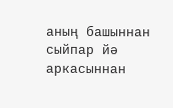аның башыннан сыйпар йә аркасыннан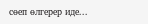сөеп өлгерер иде...